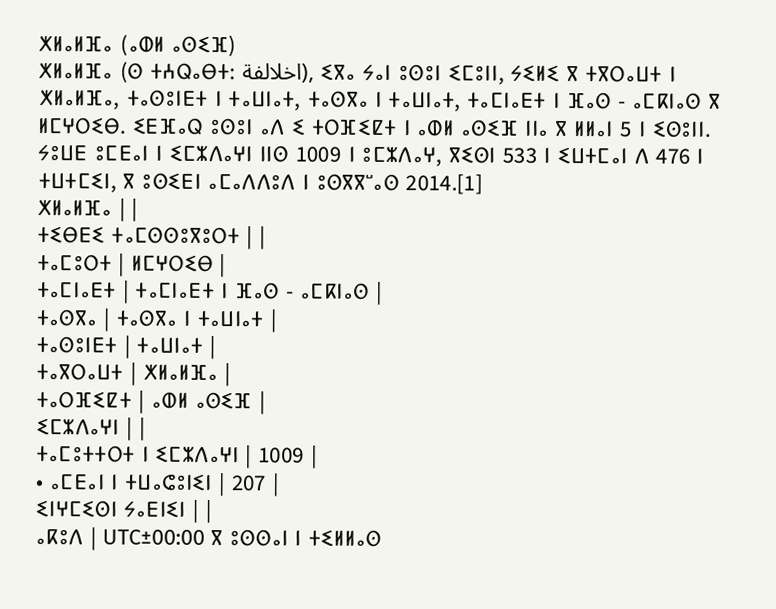ⵅⵍⴰⵍⴼⴰ (ⴰⵀⵍ ⴰⵙⵉⴼ)
ⵅⵍⴰⵍⴼⴰ (ⵙ ⵜⵄⵕⴰⴱⵜ: اخلالفة), ⵉⴳⴰ ⵢⴰⵏ ⵓⵙⵓⵏ ⵉⵎⵓⵏⵏ, ⵢⵉⵍⵉ ⴳ ⵜⴳⵔⴰⵡⵜ ⵏ ⵅⵍⴰⵍⴼⴰ, ⵜⴰⵙⵓⵏⴹⵜ ⵏ ⵜⴰⵡⵏⴰⵜ, ⵜⴰⵙⴳⴰ ⵏ ⵜⴰⵡⵏⴰⵜ, ⵜⴰⵎⵏⴰⴹⵜ ⵏ ⴼⴰⵙ - ⴰⵎⴽⵏⴰⵙ ⴳ ⵍⵎⵖⵔⵉⴱ. ⵉⴹⴼⴰⵕ ⵓⵙⵓⵏ ⴰⴷ ⵉ ⵜⵔⴼⵉⵇⵜ ⵏ ⴰⵀⵍ ⴰⵙⵉⴼ ⵏⵏⴰ ⴳ ⵍⵍⴰⵏ 5 ⵏ ⵉⵙⵓⵏⵏ. ⵢⵓⵡⴹ ⵓⵎⴹⴰⵏ ⵏ ⵉⵎⵣⴷⴰⵖⵏ ⵏⵏⵙ 1009 ⵏ ⵓⵎⵣⴷⴰⵖ, ⴳⵉⵙⵏ 533 ⵏ ⵉⵡⵜⵎⴰⵏ ⴷ 476 ⵏ ⵜⵡⵜⵎⵉⵏ, ⴳ ⵓⵙⵉⴹⵏ ⴰⵎⴰⴷⴷⵓⴷ ⵏ ⵓⵙⴳⴳⵯⴰⵙ 2014.[1]
ⵅⵍⴰⵍⴼⴰ | |
ⵜⵉⴱⴹⵉ ⵜⴰⵎⵙⵙⵓⴳⵓⵔⵜ | |
ⵜⴰⵎⵓⵔⵜ | ⵍⵎⵖⵔⵉⴱ |
ⵜⴰⵎⵏⴰⴹⵜ | ⵜⴰⵎⵏⴰⴹⵜ ⵏ ⴼⴰⵙ - ⴰⵎⴽⵏⴰⵙ |
ⵜⴰⵙⴳⴰ | ⵜⴰⵙⴳⴰ ⵏ ⵜⴰⵡⵏⴰⵜ |
ⵜⴰⵙⵓⵏⴹⵜ | ⵜⴰⵡⵏⴰⵜ |
ⵜⴰⴳⵔⴰⵡⵜ | ⵅⵍⴰⵍⴼⴰ |
ⵜⴰⵔⴼⵉⵇⵜ | ⴰⵀⵍ ⴰⵙⵉⴼ |
ⵉⵎⵣⴷⴰⵖⵏ | |
ⵜⴰⵎⵓⵜⵜⵔⵜ ⵏ ⵉⵎⵣⴷⴰⵖⵏ | 1009 |
• ⴰⵎⴹⴰⵏ ⵏ ⵜⵡⴰⵛⵓⵏⵉⵏ | 207 |
ⵉⵏⵖⵎⵉⵙⵏ ⵢⴰⴹⵏⵉⵏ | |
ⴰⴽⵓⴷ | UTC±00:00 ⴳ ⵓⵙⵙⴰⵏ ⵏ ⵜⵉⵍⵍⴰⵙ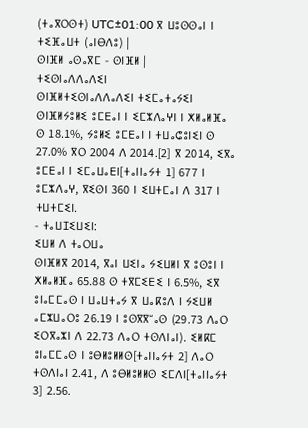(ⵜⴰⴳⵔⵙⵜ) UTC±01:00 ⴳ ⵡⵓⵙⵙⴰⵏ ⵏ ⵜⵉⴼⴰⵡⵜ (ⴰⵏⴱⴷⵓ) |
ⵙⵏⴼⵍ ⴰⵙⴰⴳⵎ - ⵙⵏⴼⵍ |
ⵜⵉⵙⵏⴰⴷⴷⴰⴷⵉⵏ
ⵙⵏⴼⵍⵜⵉⵙⵏⴰⴷⴷⴰⴷⵉⵏ ⵜⵉⵎⴰⵜⴰⵢⵉⵏ
ⵙⵏⴼⵍⵢⵓⵍⵉ ⵓⵎⴹⴰⵏ ⵏ ⵉⵎⵣⴷⴰⵖⵏ ⵏ ⵅⵍⴰⵍⴼⴰ ⵙ 18.1%, ⵢⵓⵍⵉ ⵓⵎⴹⴰⵏ ⵏ ⵜⵡⴰⵛⵓⵏⵉⵏ ⵙ 27.0% ⴳⵔ 2004 ⴷ 2014.[2] ⴳ 2014, ⵉⴳⴰ ⵓⵎⴹⴰⵏ ⵏ ⵉⵎⴰⵡⴰⴹⵏ[ⵜⴰⵏⵏⴰⵢⵜ 1] 677 ⵏ ⵓⵎⵣⴷⴰⵖ, ⴳⵉⵙⵏ 360 ⵏ ⵉⵡⵜⵎⴰⵏ ⴷ 317 ⵏ ⵜⵡⵜⵎⵉⵏ.
- ⵜⴰⵡⵊⵉⵡⵉⵏ:
ⵉⵡⵍ ⴷ ⵜⴰⵔⵡⴰ
ⵙⵏⴼⵍⴳ 2014, ⴳⴰⵏ ⵡⵉⵏⴰ ⵢⵉⵡⵍⵏ ⴳ ⵓⵙⵓⵏ ⵏ ⵅⵍⴰⵍⴼⴰ 65.88 ⵙ ⵜⴳⵎⵉⴹⵉ ⵏ 6.5%, ⵉⴳ ⵓⵏⴰⵎⵎⴰⵙ ⵏ ⵡⴰⵡⵜⴰⵢ ⴳ ⵡⴰⴽⵓⴷ ⵏ ⵢⵉⵡⵍ ⴰⵎⵣⵡⴰⵔⵓ 26.19 ⵏ ⵓⵙⴳⴳⵯⴰⵙ (29.73 ⴷⴰⵔ ⵉⵔⴳⴰⵣⵏ ⴷ 22.73 ⴷⴰⵔ ⵜⵙⴷⵏⴰⵏ). ⵉⵍⴽⵎ ⵓⵏⴰⵎⵎⴰⵙ ⵏ ⵓⴱⵍⵓⵍⵍⵙ[ⵜⴰⵏⵏⴰⵢⵜ 2] ⴷⴰⵔ ⵜⵙⴷⵏⴰⵏ 2.41, ⴷ ⵓⴱⵍⵓⵍⵍⵙ ⵉⵎⴷⵏ[ⵜⴰⵏⵏⴰⵢⵜ 3] 2.56.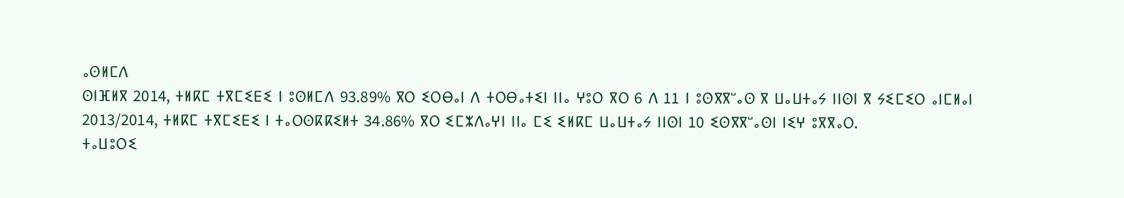ⴰⵙⵍⵎⴷ
ⵙⵏⴼⵍⴳ 2014, ⵜⵍⴽⵎ ⵜⴳⵎⵉⴹⵉ ⵏ ⵓⵙⵍⵎⴷ 93.89% ⴳⵔ ⵉⵔⴱⴰⵏ ⴷ ⵜⵔⴱⴰⵜⵉⵏ ⵏⵏⴰ ⵖⵓⵔ ⴳⵔ 6 ⴷ 11 ⵏ ⵓⵙⴳⴳⵯⴰⵙ ⴳ ⵡⴰⵡⵜⴰⵢ ⵏⵏⵙⵏ ⴳ ⵢⵉⵎⵉⵔ ⴰⵏⵎⵍⴰⵏ 2013/2014, ⵜⵍⴽⵎ ⵜⴳⵎⵉⴹⵉ ⵏ ⵜⴰⵔⵙⴽⴽⵉⵍⵜ 34.86% ⴳⵔ ⵉⵎⵣⴷⴰⵖⵏ ⵏⵏⴰ ⵎⵉ ⵉⵍⴽⵎ ⵡⴰⵡⵜⴰⵢ ⵏⵏⵙⵏ 10 ⵉⵙⴳⴳⵯⴰⵙⵏ ⵏⵉⵖ ⵓⴳⴳⴰⵔ.
ⵜⴰⵡⵓⵔⵉ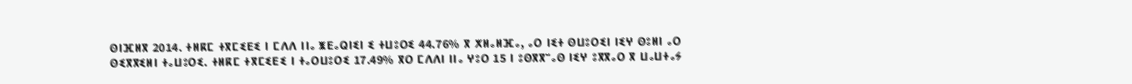ⵙⵏⴼⵍⴳ 2014. ⵜⵍⴽⵎ ⵜⴳⵎⵉⴹⵉ ⵏ ⵎⴷⴷ ⵏⵏⴰ ⵥⴹⴰⵕⵏⵉⵏ ⵉ ⵜⵡⵓⵔⵉ 44.76% ⴳ ⵅⵍⴰⵍⴼⴰ, ⴰⵔ ⵏⵉⵜ ⵙⵡⵓⵔⵉⵏ ⵏⵉⵖ ⵙⵓⵍⵏ ⴰⵔ ⵙⵉⴳⴳⵉⵍⵏ ⵜⴰⵡⵓⵔⵉ. ⵜⵍⴽⵎ ⵜⴳⵎⵉⴹⵉ ⵏ ⵜⴰⵔⵡⵓⵔⵉ 17.49% ⴳⵔ ⵎⴷⴷⵏ ⵏⵏⴰ ⵖⵓⵔ 15 ⵏ ⵓⵙⴳⴳⵯⴰⵙ ⵏⵉⵖ ⵓⴳⴳⴰⵔ ⴳ ⵡⴰⵡⵜⴰⵢ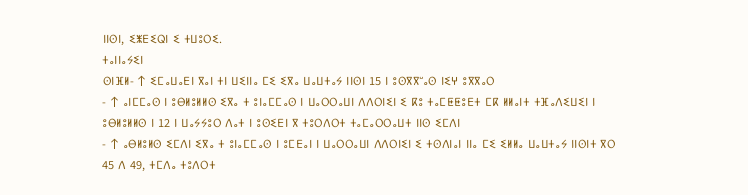ⵏⵏⵙⵏ, ⵉⵥⴹⵉⵕⵏ ⵉ ⵜⵡⵓⵔⵉ.
ⵜⴰⵏⵏⴰⵢⵉⵏ
ⵙⵏⴼⵍ- ↑ ⵉⵎⴰⵡⴰⴹⵏ ⴳⴰⵏ ⵜⵏ ⵡⵉⵏⵏⴰ ⵎⵉ ⵉⴳⴰ ⵡⴰⵡⵜⴰⵢ ⵏⵏⵙⵏ 15 ⵏ ⵓⵙⴳⴳⵯⴰⵙ ⵏⵉⵖ ⵓⴳⴳⴰⵔ
- ↑ ⴰⵏⵎⵎⴰⵙ ⵏ ⵓⴱⵍⵓⵍⵍⵙ ⵉⴳⴰ ⵜ ⵓⵏⴰⵎⵎⴰⵙ ⵏ ⵡⴰⵔⵔⴰⵡⵏ ⴷⴷⵔⵏⵉⵏ ⵉ ⴽⵓ ⵜⴰⵎⵟⵟⵓⴹⵜ ⵎⴽ ⵍⵍⴰⵏⵜ ⵜⴼⴰⴷⵉⵡⵉⵏ ⵏ ⵓⴱⵍⵓⵍⵍⵙ ⵏ 12 ⵏ ⵡⴰⵢⵢⵓⵔ ⴷⴰⵜ ⵏ ⵓⵙⵉⴹⵏ ⴳ ⵜⵓⵔⴷⵔⵜ ⵜⴰⵎⴰⵔⵔⴰⵡⵜ ⵏⵏⵙ ⵉⵎⴷⵏ
- ↑ ⴰⴱⵍⵓⵍⵙ ⵉⵎⴷⵏ ⵉⴳⴰ ⵜ ⵓⵏⴰⵎⵎⴰⵙ ⵏ ⵓⵎⴹⴰⵏ ⵏ ⵡⴰⵔⵔⴰⵡⵏ ⴷⴷⵔⵏⵉⵏ ⵉ ⵜⵙⴷⵏⴰⵏ ⵏⵏⴰ ⵎⵉ ⵉⵍⵍⴰ ⵡⴰⵡⵜⴰⵢ ⵏⵏⵙⵏⵜ ⴳⵔ 45 ⴷ 49, ⵜⵎⴷⴰ ⵜⵓⴷⵔⵜ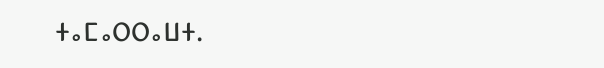ⵜⴰⵎⴰⵔⵔⴰⵡⵜ.